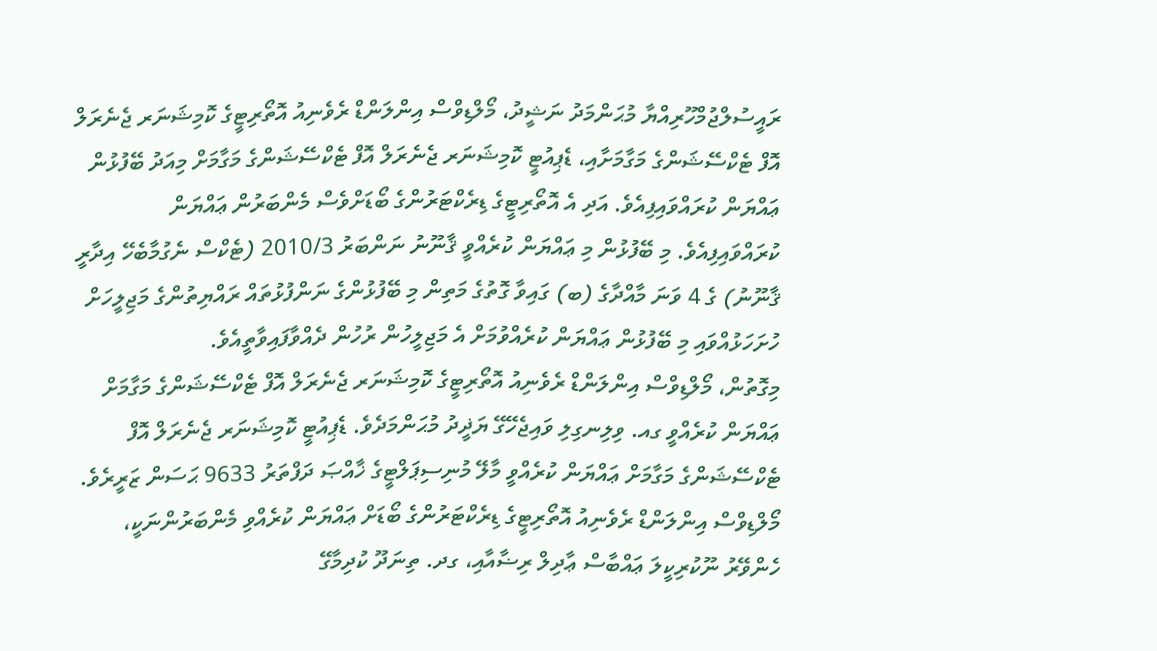ރައީސުލްޖުމްހޫރިއްޔާ މުޙަންމަދު ނަޝީދު، މޯލްޑިވްސް އިންލަންޑް ރެވެނިއު އޮތޯރިޓީގެ ކޮމިޝަނަރ ޖެނެރަލް އޮފް ޓެކްސޭޝަންގެ މަގާމަށާއި، ޑެޕިއުޓީ ކޮމިޝަނަރ ޖެނެރަލް އޮފް ޓެކްސޭޝަންގެ މަގާމަށް މިއަދު ބޭފުޅުން ޢައްޔަން ކުރައްވައިފިއެވެ. އަދި އެ އޮތޯރިޓީގެ ޑިރެކްޓަރުންގެ ބޯޑަށްވެސް މެންބަރުން ޢައްޔަން ކުރައްވައިފިއެވެ. މި ބޭފުޅުން މި ޢައްޔަން ކުރެއްވީ ޤާނޫނު ނަންބަރު 2010/3 (ޓެކްސް ނެގުމާބެހޭ އިދާރީ ޤާނޫނު) ގެ 4 ވަނަ މާއްދާގެ (ބ) ގައިވާ ގޮތުގެ މަތިން މި ބޭފުޅުންގެ ނަންފުޅުތައް ރައްޔިތުންގެ މަޖިލީހަށް ހުށަހަޅުއްވައި މި ބޭފުޅުން ޢައްޔަން ކުރެއްވުމަށް އެ މަޖިލީހުން ރުހުން ދެއްވާފައިވާތީއެވެ.
މިގޮތުން، މޯލްޑިވްސް އިންލަންޑް ރެވެނިއު އޮތޯރިޓީގެ ކޮމިޝަނަރ ޖެނެރަލް އޮފް ޓެކްސޭޝަންގެ މަގާމަށް ޢައްޔަން ކުރެއްވީ ގއ. ވިލިނގިލި ވައިޖެހޭގޭ ޔަޛީދު މުޙަންމަދެވެ. ޑެޕިއުޓީ ކޮމިޝަނަރ ޖެނެރަލް އޮފް ޓެކްސޭޝަންގެ މަގާމަށް ޢައްޔަން ކުރެއްވީ މާލޭ މުނިސިޕަލްޓީގެ ޚާއްޞަ ދަފްތަރު 9633 ޙަސަން ޒަރީރެވެ.
މޯލްޑިވްސް އިންލަންޑް ރެވެނިއު އޮތޯރިޓީގެ ޑިރެކްޓަރުންގެ ބޯޑަށް ޢައްޔަން ކުރެއްވި މެންބަރުންނަކީ، ހެންވޭރު ނޫކުރިކީލަ ޢައްބާސް ޢާދިލް ރިޟާއާއި، ގދ. ތިނަދޫ ކުދިމާގޭ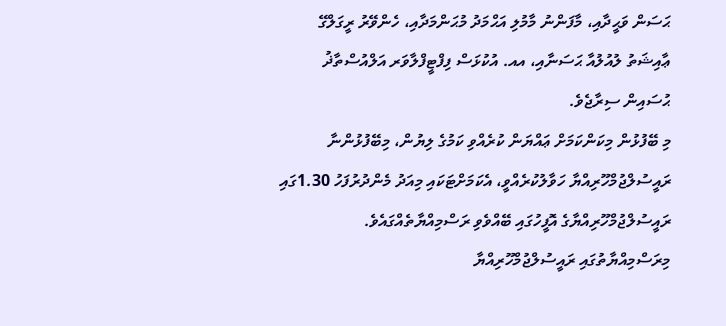ޙަސަން ވަޙީދާއި، މާފަންނު މާމުލި އަޙްމަދު މުޙަންމަދާއި، ހެންވޭރު ރީގަލްގޭ ޢާއިޝަތު ލުއުލުއާ ޙަސަނާއި، އއ. އުކުޅަސް ފިފްޓީފްލާވަރ އަލްއުސްތާޛު ޙުސައިން ސިރާޖެވެ.
މި ބޭފުޅުން މިކަންކަމަށް ޢައްޔަން ކުރެއްވި ކަމުގެ ލިޔުން، މިބޭފުޅުންނާ ރައީސުލްޖުމްހޫރިއްޔާ ހަވާލުކުރެއްވީ، އެކަމަށްޓަކައި މިއަދު މެންދުރުފަހު 1.30ގައި ރައީސުލްޖުމްހޫރިއްޔާގެ އޮފީހުގައި ބޭއްވެވި ރަސްމިއްޔާތެއްގައެވެ.
މިރަސްމިއްޔާތުގައި ރައީސުލްޖުމްހޫރިއްޔާ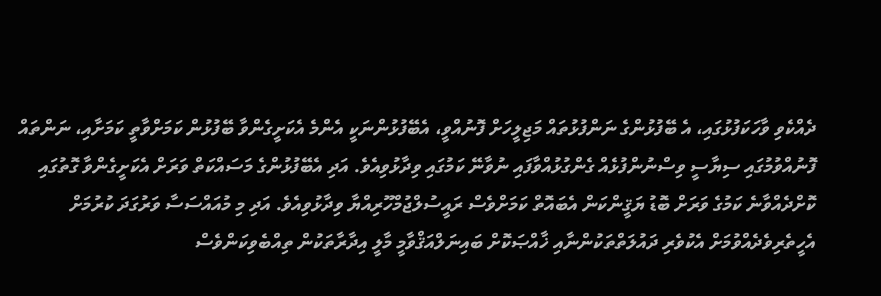ދެއްކެވި ވާހަކަފުޅުގައި، އެ ބޭފުޅުންގެ ނަންފުޅުތައް މަޖިލީހަށް ފޮނުއްވީ، އެބޭފުޅުންނަކީ އެންމެ އެކަށީގެންވާ ބޭފުޅުން ކަމަށްވާތީ ކަމަށާއި، ނަންތައް ފޮނުއްވުމުގައި ސިޔާސީ ވިސްނުންފުޅެއް ގެންގުޅުއްވާފައި ނުވާނޭ ކަމުގައި ވިދާޅުވިއެވެ. އަދި އެބޭފުޅުންގެ މަސައްކަތް ވަރަށް އެކަށީގެންވާ ގޮތުގައި ކޮށްދެއްވާނެ ކަމުގެ ވަރަށް ބޮޑު ޔަޤީންކަން އެބައޮތް ކަމަށްވެސް ރައީސުލްޖުމްހޫރިއްޔާ ވިދާޅުވިއެވެ. އަދި މި މުއައްސަސާ ވަރުގަދަ ކުރުމަށް އެހީތެރިވެދެއްވުމަށް އެކުވެރި ދައުލަތްތަކުންނާއި ޚާއްޞަކޮށް ބައިނަލްއަޤްވާމީ މާލީ އިދާރާތަކުން ތިއްބެވިކަންވެސް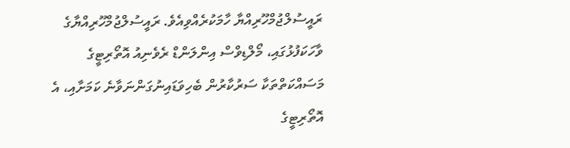ރައީސުލްޖުމްހޫރިއްޔާ ހާމަކުރެއްވިއެވެ. ރައީސުލްޖުމްހޫރިއްޔާގެ ވާހަކަފުޅުގައި، މޯލްޑިވްސް އިންލަންޑް ރެވެނިއު އޮތޯރިޓީގެ މަސައްކަތްތަކާ ސަރުކާރުން ބެހިވަޑައިނުގަންނަވާނެ ކަމަށާއި، އެ އޮތޯރިޓީގެ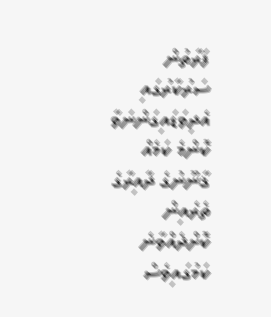ފަރާތުން ސަރުކާރުގައި އެދިވަޑައިގަންނަވާ ކޮންމެ ކަމެއް ޤާނޫނުގެ ދާއިރާގެ ތެރެއިން ކޮށްދެއްވާނެ ކަމުގައިވެސް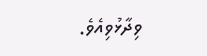ވިދާޅުވިއެވެ.